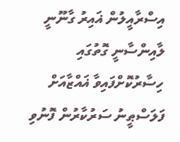އިސްރާއީލުން ޣައިރު ގާނޫނީ ލާއިންސާނީ ގޮތުގައި ހިސާރުކޮށްފައިވާ ޣައްޒާއަށް ފަލަސްޠީނު ސަރުކާރުން ފޮނުވި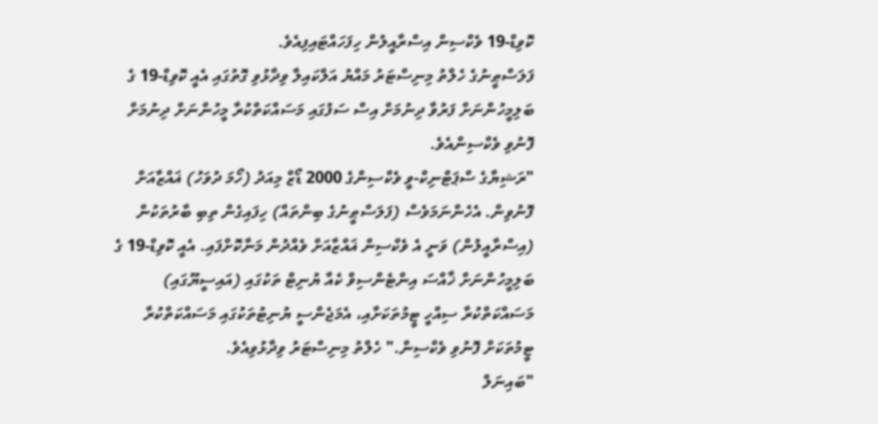ކޮވިޑް-19 ވެކްސިން އިސްރާއީލުން ހިފަހައްޓައިފިއެވެ.
ފަލަސްޠީނުގެ ހެލްތު މިނިސްޓަރު މައްޔު އަލްކައިލާ ވިދާޅުވި ގޮތުގައި އެއީ ކޮވިޑް-19 ގެ ބަލިމީހުންނަށް ފަރުވާ ދިނުމަށް އިސް ސަފުގައި މަސައްކަތްކުރާ މީހުންނަށް ދިނުމަށް ފޮނުވި ވެކްސިންއެވެ.
"ރަޝިޔާގެ ސްޕަޓްނިކް-ވީ ވެކްސިންގެ 2000 ޑޯޒް މިއަދު (ހޯމަ ދުވަހު) ޣައްޒާއަށް ފޮނުވިން. އެހެންނަމަވެސް (ފަލަސްޠީނުގެ ބިންތައް) ހިފައިގެން ތިބި ބާރުތަކުން (އިސްރާއީލުން) ވަނީ އެ ވެކްސިން ޣައްޒާއަށް ވެއްދުން މަނާކޮށްފައި. އެއީ ކޮވިޑް-19 ގެ ބަލިމީހުންނަށް ޚާއްސަ އިންޓެންސިވް ކެއާ ޔުނިޓް ތަކުގައި (އައިސީޔޫގައި) މަސައްކަތްކުރާ ސިއްހީ ޓީމުތަކަށާއި، އެމަޖެންސީ ޔުނިޓުތަކުގައި މަސައްކަތްކުރާ ޓީމުތަކަށް ފޮނުވި ވެކްސިން." ހެލްތު މިނިސްޓަރު ވިދާޅުވިއެވެ.
"ބައިނަލް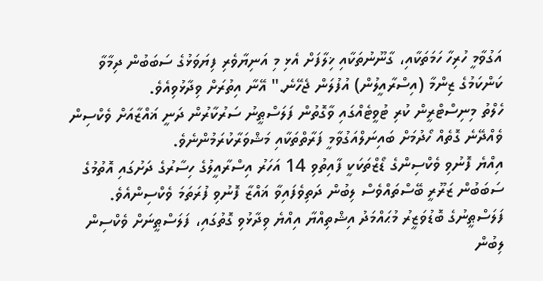އަގުވާމީ ހުރިހާ ހަމަތަކާއި، ގާނޫނުތަކާއި ޚިލާފަށް އެޅި މި އަނިޔާވެރި ފިޔަވަޅުގެ ސަބަބުން ދިމާވާ ކަންކަމުގެ ޒިންމާ (އިސްރާއީލުން) އުފުލަން ޖެހޭނެ." އޭނާ އިތުރަށް ވިދާޅުވިއެވެ.
ހެލްތު މިނިސްޓްރީން ކުރި ޓުވީޓެއްގައި ވާގޮތުން ފަލަސްޠީނު ސަރުކާރުން ދަނީ ޣައްޒާއަށް ވެކްސިން ވެއްދޭނެ ގޮތެއް ހޯދުމަށް ބައިނަލްއަގުވާމީ ފަރާތްތަކާއި މަޝްވަރާކުރަމުންނެވެ.
އިއްޔެ ފޮނުވި ވެކްސިންގެ ޑޯޒްތަކަކީ ފާއިތުވި 14 އަހަރު އިސްރާއީލުގެ ހިސާރުގެ ދަށުގައި އޮތުމުގެ ސަބަބުން ޒަރޫރީ ބޭސްތައްވެސް ލިބުން ދަތިވެފައިވާ ޣައްޒާ ފޮނުވި ފުރަތަމަ ވެކްސިންއެވެ.
ފަލަސްޠީނުގެ ބޮޑުވަޒީރު މުޙައްމަދު އިޝްތިއްޔާ އިއްޔެ ވިދާޅުވި ގޮތުގައި، ފަލަސްޠީނަށް ވެކްސިން ލިބުން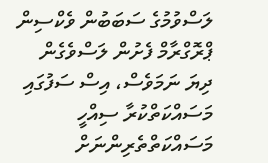ލަސްވުމުގެ ސަބަބުން ވެކްސިން ޕްރޮގްރާމް ފެށުން ލަސްވެގެން ދިޔަ ނަމަވެސް، އިސް ސަފުގައި މަސައްކަތްކުރާ ސިއްހީ މަސައްކަތްތެރިންނަށް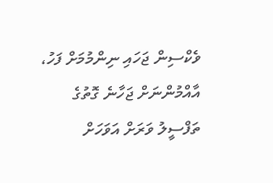ވެކްސިން ޖަހައި ނިންމުމަށް ފަހު، އާއްމުންނަށް ޖަހާނެ ގޮތުގެ ތަފްސީލު ވަރަށް އަވަހަށް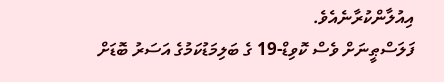އިއުލާންކުރާނެއެވެ.
ފަލަސްޠީނަށް ވެސް ކޮވިޑް-19 ގެ ބަލިމަޑުކަމުގެ އަސަރު ބޮޑަށް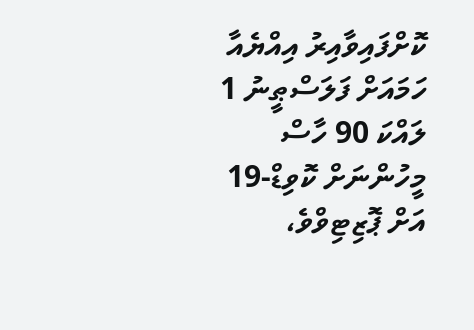ކޮށްފައިވާއިރު އިއްޔެއާ ހަމައަށް ފަލަސްޠީނު 1 ލައްކަ 90 ހާސް މީހުންނަށް ކޮވިޑް-19 އަށް ޕޮޒިޓިވްވެ،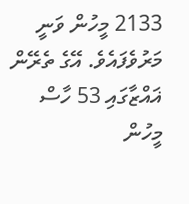2133 މީހުން ވަނީ މަރުވެފައެވެ. އޭގެ ތެރޭން ޣައްޒާގައި 53 ހާސް މީހުން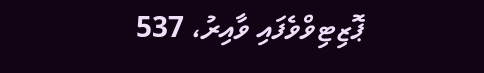ޕޮޒިޓިވްވެފައި ވާއިރު، 537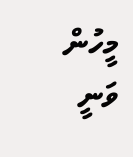މީހުން ވަނީ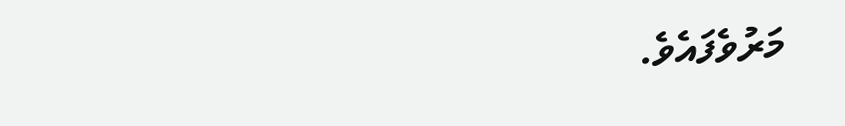މަރުވެފައެވެ.